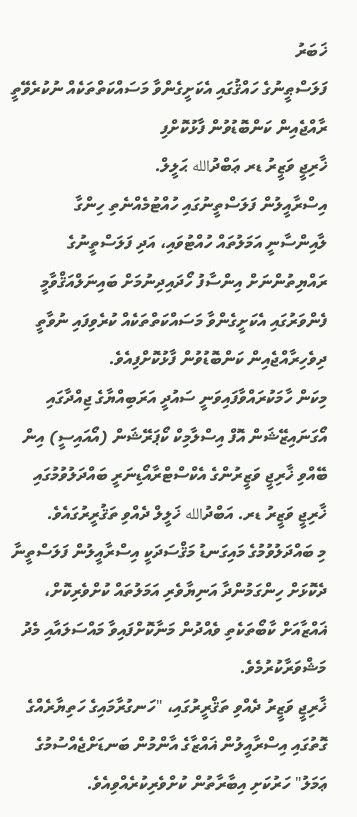ޚަބަރު
ފަލަސްޠީނުގެ ހައްޤުގައި އެކަށީގެންވާ މަސައްކަތްތަކެއް ނުކުރެވޭތީ ރާއްޖެއިން ކަންބޮޑުވުން ފާޅުކޮށްފި
ޚާރިޖީ ވަޒީރު ޑރ ޢަބްދުالله ޙަލީލް.
އިސްރާއީލުން ފަލަސްތީނުގައި ހުއްޓުމެއްނެތި ހިންގާ ލާއިންސާނީ އަމަލުތައް ހުއްޓުވައި، އަދި ފަލަސްތީނުގެ ރައްޔިތުންނަށް އިންސާފު ހޯދައިދިނުމަށް ބައިނަލްއަޤްވާމީ ފެންވަރުގައި އެކަށީގެންވާ މަސައްކަތްތަކެއް ކުރެވިފައި ނުވާތީ ދިވެހިރާއްޖެއިން ކަންބޮޑުވުން ފާޅުކޮށްފިއެވެ.
މިކަން ހާމަކުރައްވާފައިވަނީ ސައުދީ އަރަބިއްޔާގެ ޖިއްދާގައި އޯގަނައިޒޭޝަން އޮފް އިސްލާމިކް ކޯޕަރޭޝަން (އޯއައިސީ) އިން ބޭއްވި ޚާރިޖީ ވަޒީރުންގެ އެކްސްޓްރާއޯޑިނަރީ ބައްދަލުވުމުގައި ޚާރިޖީ ވަޒީރު ޑރ. އަބްދުالله ޚަލީލް ދެއްވި ތަޤުރީރުގައެވެ.
މި ބައްދަލުވުމުގެ މައިގަނޑު މަޤްސަދަކީ އިސްރާއީލުން ފަލަސްތީނާ ދެކޮޅަށް ހިންގަމުންދާ އަނިޔާވެރި އަމަލުތައް ކުށްވެރިކޮށް، ޣައްޒާއަށް ކާބޯތަކެތި ވެއްދުން މަނާކޮށްފައިވާ މައްސަލައާއި މެދު މަޝްވަރާކުރުމެވެ.
ޚާރިޖީ ވަޒީރު ދެއްވި ތަޤްރީރުގައި، "ހަނގުރާމައިގެ ހަތިޔާރެއްގެ ގޮތުގައި އިސްރާއީލުން ޣައްޒާގެ އާންމުން ބަނޑަށްޖެއްސުމުގެ ޢަމަލު" ހަރުކަށި އިބާރާތުން ކުށްވެރިކުރެއްވިއެވެ.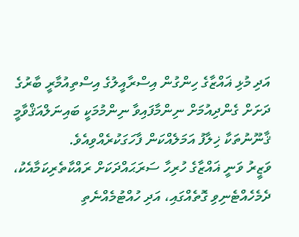އަދި މުޅި ޣައްޒާގެ ހިންގުން އިސްރާއީލުގެ އިސްތިއުމާރީ ބާރުގެ ދަށަށް ގެންދިއުމަށް ނިންމާފައިވާ ނިންމުމަކީ ބައިނަލްއަޤްވާމީ ޤާނޫނުތަކާ ޚިލާފު އަމަލެއްކަން ފާހަގަކުރެއްވިއެވެ.
ވަޒީރު ވަނީ ޣައްޒާގެ ހުރިހާ ސަރަޙައްދަކަށް ރައްކާތެރިކަމާއެކު، ދެމެހެއްޓެނިވި ގޮތެއްގައި، އަދި ހުއްޓުމެއްނެތި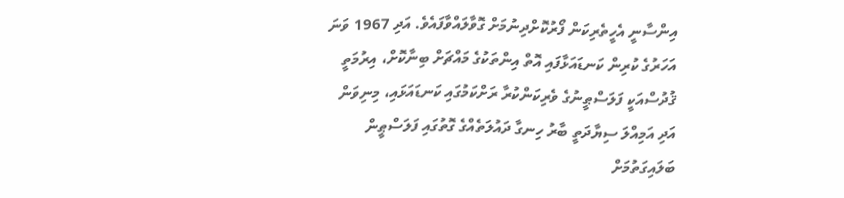އިންސާނީ އެހީތެރިކަން ފޯރުކޮށްދިނުމަށް ގޮވާލައްވާފައެވެ. އަދި 1967 ވަނަ އަހަރުގެ ކުރިން ކަނޑައަޅާފައި އޮތް އިންތަކުގެ މައްޗަށް ބިނާކޮށް، އިރުމަތީ ޤުދުސްއަކީ ފަލަސްޠީނުގެ ވެރިކަންކުރާ ރަށްކަމުގައި ކަނޑައަޅައި، މިނިވަން އަދި އަމިއްލަ ސިޔާދަތީ ބާރު ހިނގާ ދައުލަތެއްގެ ގޮތުގައި ފަލަސްޠީން ބަލައިގަތުމަށް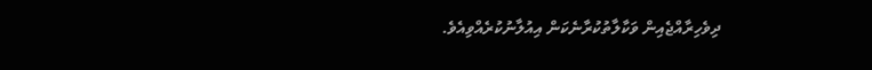ދިވެހިރާއްޖެއިން ވަކާލާތުކުރާނެކަން އިއުލާނުކުރެއްވިއެވެ.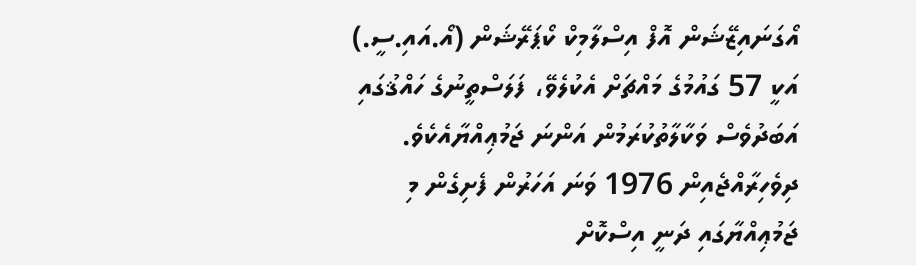އޯގަނައިޒޭޝަން އޮފް އިސްލާމިކް ކޯޕަރޭޝަން (އޯ.އައި.ސީ.) އަކީ 57 ގައުމުގެ މައްޗަށް އެކުލެވޭ، ފަލަސްތީނުގެ ހައްޤުގައި އަބަދުވެސް ވަކާލާތުކުރަމުން އަންނަ ޖަމުޢިއްޔާއެކެވެ. ދިވެހިރާއްޖެއިން 1976 ވަނަ އަހަރުން ފެށިގެން މި ޖަމުޢިއްޔާގައި ދަނީ އިސްކޮށް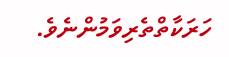ހަރަކާތްތެރިވަމުންނެވެ.